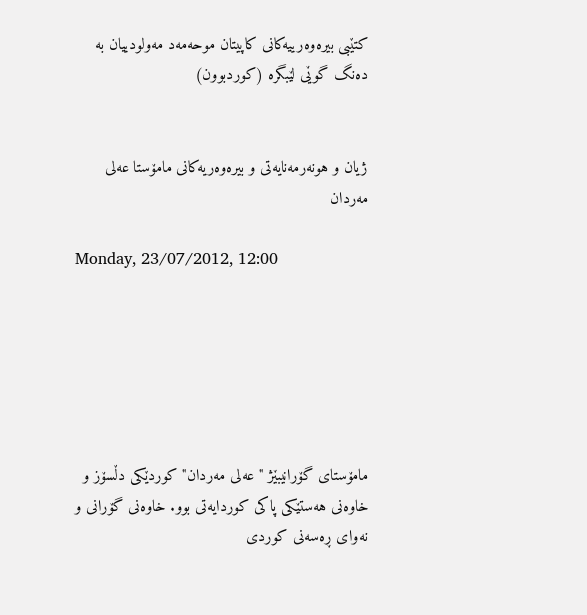کتێبی بیرەوەرییەکانی کاپیتان موحەمەد مەولودییان بە دەنگ گوێی لێبگرە (کوردبوون)


ژیان و هونه‌رمه‌نایه‌تی و بیره‌‌وه‌ریه‌كانی مامۆستا عه‌لی مه‌ردان

Monday, 23/07/2012, 12:00






مامۆستای گۆرانیبێژ "عه‌لی مه‌ردان" كوردێكی دڵسۆز و خاوه‌نی هه‌ستێكی پاكی كوردایه‌تی بوو. خاوه‌نی گۆرانی و نه‌وای ڕه‌سه‌نی كوردی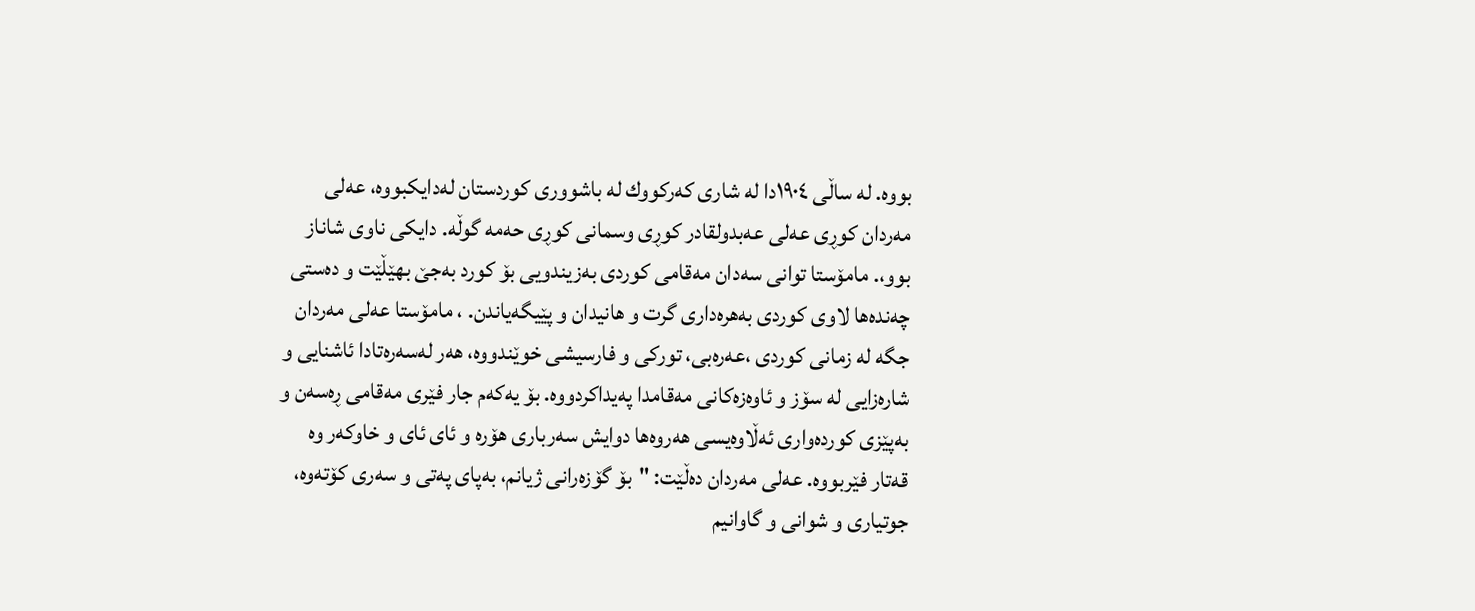بووه‌. له‌ ساڵی ١٩٠٤دا له‌ شاری كه‌ركووك له‌ باشووری كوردستان له‌دایكبووه‌، عه‌لی مه‌ردان كوڕی عه‌لی عه‌بدولقادر كوڕی وسمانی كوڕی حه‌مه‌ گوڵه‌. دایكی ناوی شاناز بوو،. مامۆستا توانی سه‌دان مه‌قامی كوردی به‌زیندویی بۆ کورد به‌جێ بهێڵێت و ده‌ستی چه‌نده‌ها لاوی كوردی به‌هره‌داری گرت و هانیدان و پێیگه‌یاندن. ، مامۆستا عه‌لی مه‌ردان جگه‌ له‌ زمانی كوردی ،عه‌ره‌بی، توركی و فارسیشی خوێندووه‌، هه‌ر له‌سه‌ره‌تادا ئاشنایی و شاره‌زایی له‌ سۆز و ئاوه‌زه‌كانی مه‌قامدا په‌یداكردووه‌. بۆ یه‌كه‌م جار فێری مه‌قامی ڕه‌سه‌ن و به‌پێزی كورده‌واری ئه‌ڵاوه‌یسی هه‌روه‌ها دوایش سه‌رباری هۆره‌ و ئای ئای و خاوكه‌ر وه‌ قه‌تار فێربووه‌. عه‌لی مه‌ردان ده‌ڵێت: "بۆ گۆزه‌رانی ژیانم، به‌پای په‌تی و سه‌ری كۆته‌وه‌، جوتیاری و شوانی و گاوانیم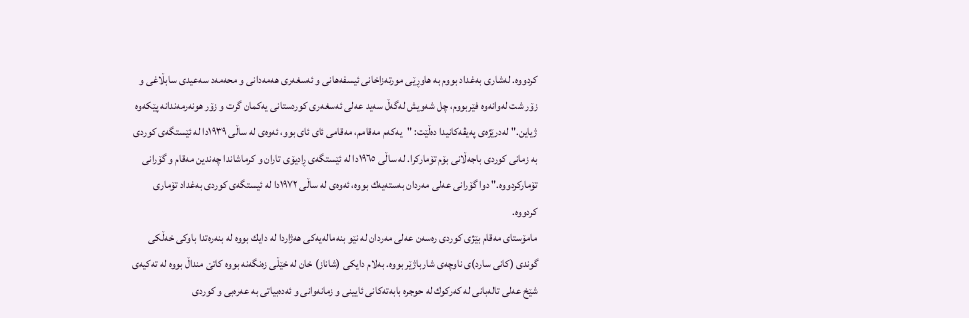كردووه‌. له‌شاری به‌غداد بووم به‌ هاوڕێی مورته‌زاخانی ئیسفه‌هانی و ئه‌سغه‌ری هه‌مه‌دانی و محه‌مه‌د سه‌عیدی سابڵاغی و زۆر شت له‌وانه‌وه‌ فێربووم، چل شه‌ویش له‌گه‌ڵ سه‌ید عه‌لی ئه‌سغه‌ری كوردستانی یه‌كمان گرت و زۆر هونه‌رمه‌ندانه‌ پێكه‌وه‌ ژیاین." له‌درێژه‌ی په‌یڤه‌کانیدا ده‌ڵێت: "یه‌كه‌م مه‌قامم، مه‌قامی ئای ئای بوو، ئه‌وه‌ی له‌ ساڵی ١٩٣٩دا له‌ ئێستگه‌ی كوردی به‌ زمانی كوردی باجه‌ڵانی بۆم تۆمارکرا‌. له‌ ساڵی ١٩٦٥دا له‌ ئێستگه‌ی ڕادیۆی تاران و كرماشاندا چه‌ندین مه‌قام و گۆرانی تۆماركردووه‌." دوا گۆرانی عه‌لی مه‌ردان به‌سته‌یه‌ك بووه‌، ئه‌وه‌ی له‌ ساڵی ١٩٧٢دا له‌ ئیستگه‌ی كوردی به‌غداد تۆماری كردووه.
مامۆستاى مه‌قام بێژى كوردى ره‌سه‌ن عه‌لى مه‌ردان له‌ نێو بنه‌ماله‌یه‌كى هه‌ژاردا له‌ دایك بووه‌ له‌ بنه‌ره‌تدا باوكى خه‌ڵكى گوندى (كانى سارد)ى ناوچه‌ى شارباژێر بووه‌. به‌لام دایكى (شاناز) خان له‌ خێڵى زه‌نگه‌نه‌ بووه‌ كاتێ منداڵ بووه‌ له‌ ته‌كیه‌ى شێخ عه‌لى تاله‌بانى له‌ كه‌ركوك له‌ حوجره‌ بابه‌ته‌كانى ئایینى و زمانه‌وانى و ئه‌ده‌بیاتی به‌ عه‌ره‌بى و كوردى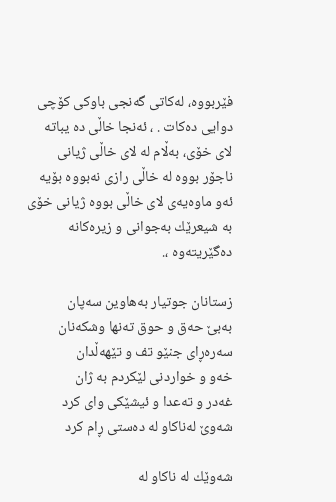فێربووه‌، له‌كاتى گه‌نجى باوكى کۆچی دوایی ده‌کات . ، ئه‌نجا خاڵى ده‌ یباته‌‌ لای خۆی، به‌ڵام له‌ لای خاڵی ژیانی ناجۆر بووه‌ له‌ خاڵی رازى نه‌بووه‌ بۆیه‌ ئه‌و ماوه‌یه‌ى لاى خاڵى بووه‌ ژیانی خۆى به‌ شیعرێك به‌جوانى و زیره‌كانه‌ ده‌گێریته‌وه‌ ،.

زستانان جوتیار به‌هاوین سه‌پان
به‌بێ حه‌ق و حوق ته‌نها وشكه‌نان
سه‌ره‌ڕاى جنێو تف و تێهه‌ڵدان
خه‌و و خواردنى لێكردم به‌ ژان
غه‌در و ته‌عدا و ئیشێكى واى كرد
شه‌وێ له‌ناكاو له‌ ده‌ستى ڕام كرد

شه‌وێك له‌ ناكاو له‌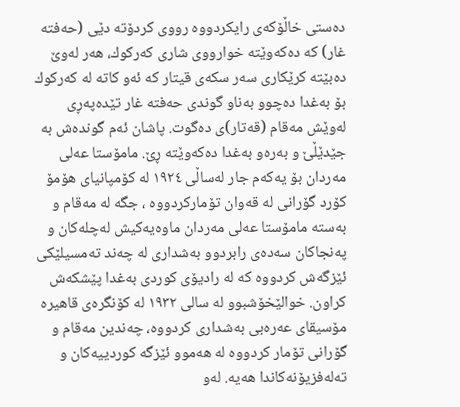ده‌ستى خاڵۆكه‌ى رایكردووه‌ رووى كردۆته‌ دێى (حه‌فته‌ غار) كه‌ ده‌كه‌وێته‌ خوارووى شارى كه‌ركوك، هه‌ر له‌وێ ده‌بێته‌ كرێكارى سه‌ر سكه‌ى قیتار كه‌ ئه‌و كاته‌ له‌ كه‌ركوك بۆ به‌غدا ده‌چوو به‌ناو گوندى حه‌فته‌ غار تێده‌په‌ڕى له‌وێش مه‌قام (قه‌تار)ى ده‌گوت. پاشان ئه‌م گونده‌ش به‌ جێدێڵێ و به‌ره‌و به‌غدا ده‌كه‌وێته‌ ڕێ. مامۆستا عه‌لى مه‌ردان بۆ یه‌كه‌م جار له‌ساڵى ١٩٢٤ له‌ كۆمپانیاى هۆمۆ كۆرد گۆرانى له‌ قه‌وان تۆماركردووه‌ ، جگه‌ له‌ مه‌قام و به‌سته‌ مامۆستا عه‌لى مه‌ردان ماوه‌یه‌كیش له‌چله‌كان و په‌نجاكان سه‌ده‌ى رابردوو به‌شدارى له‌ چه‌ند ته‌مسیلێكى ئێزگه‌ش كردووه‌ كه‌ له‌ رادیۆى كوردى به‌غدا پێشكه‌ش كراون. خوالێخۆشبوو له‌ سالى ١٩٣٢ له‌ كۆنگره‌ى قاهیره‌ مۆسیقاى عه‌ره‌بى به‌شدارى كردووه‌، چه‌ندین مه‌قام و گۆرانى تۆمار كردووه‌ له‌ هه‌موو ئێزگه‌ كوردییه‌كان و ته‌له‌فزیۆنه‌كاندا هه‌یه‌. له‌و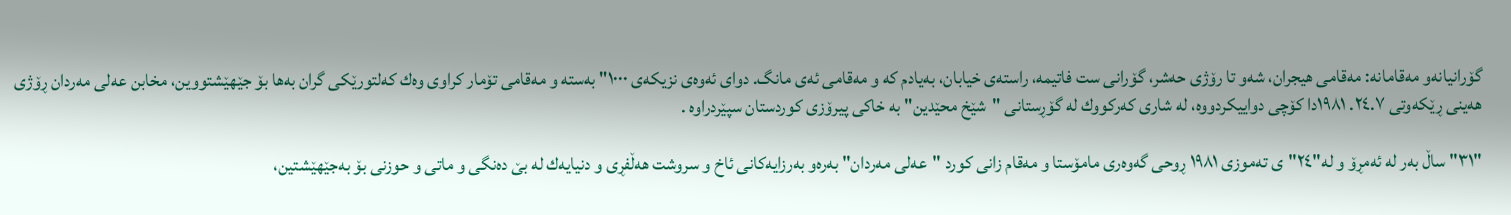گۆرانیانه‌و مه‌قامانه‌: مه‌قامى هیجران، شه‌و تا رۆژى حه‌شر، گۆرانى ست فاتیمه‌، راسته‌ى خیابان، به‌یادم كه‌ و مه‌قامى ئه‌ى مانگ. دواى ئه‌وه‌ى نزیكه‌ى ١٠٠٠" به‌سته‌ و مه‌قامى تۆمار كراوى وه‌ك كه‌لتورێكى گران به‌ها بۆ جێهێشتووین، مخابن عه‌لی مه‌ردان ڕۆژی هه‌ینی ڕێكه‌وتی ٢٤.٧. ١٩٨١دا كۆچی دواییكردووه‌، له‌ شاری كه‌ركووك له‌ گۆڕستانی "شێخ محێدین" به‌ خاكی پیرۆزی كوردستان سپێردراوه .

"٣١" ساڵ به‌ر له‌ ئه‌مڕۆ و له‌"٢٤"ى ته‌موزى ١٩٨١ ڕوحى گه‌وه‌رى مامۆستا و مه‌قام زانى كورد "عه‌لى مه‌ردان" به‌ره‌و به‌رزایه‌كانى ئاخ و سروشت هه‌ڵفڕى و دنیایه‌ك له‌ بێ ده‌نگى و ماتى و حوزنى بۆ به‌جێهێشتین،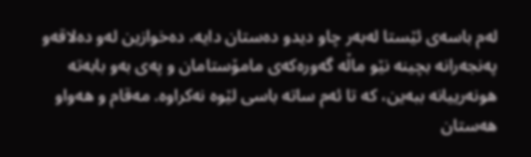له‌م باسه‌ى ئێستا له‌به‌ر چاو دیدو ده‌ستان دایه‌، ده‌خوازین له‌و ده‌لاقه‌و په‌نجه‌رانه‌ بچینه‌ نێو ماڵه‌ گه‌وره‌كه‌ى مامۆستامان و په‌ى به‌و بابه‌ته‌ هونه‌رییانه‌ ببه‌ین، كه‌ تا ئه‌م ساته‌ باسى لێوه‌ نه‌كراوه‌. مه‌قام و هه‌واو هه‌ستان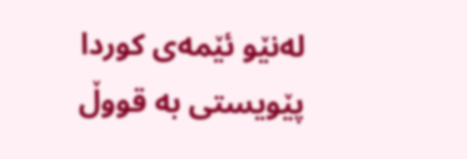له‌نێو ئێمه‌ى كوردا پێویستى به‌ قووڵ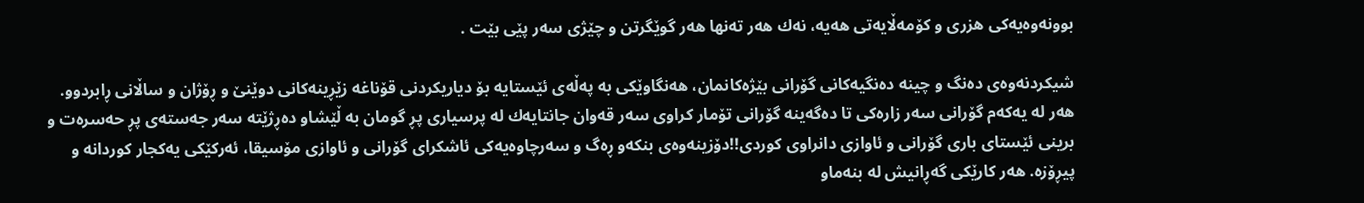بوونه‌وه‌یه‌كى هزرى و كۆمه‌ڵایه‌تى هه‌یه‌، نه‌ك هه‌ر ته‌نها هه‌ر گوێگرتن و چێژى سه‌ر پێى بێت .

شیكردنه‌وه‌ى ده‌نگ و چینه‌ ده‌نگیه‌كانى گۆرانى بێژه‌كانمان، هه‌نگاوێكى به‌ په‌ڵه‌ى ئێستایه‌ بۆ دیاریكردنى قۆناغه‌ زێڕینه‌كانى دوێنێ و ڕۆژان و ساڵانى ڕابردوو. هه‌ر له‌ یه‌كه‌م گۆرانى سه‌ر زاره‌كى تا ده‌گه‌ینه‌ گۆرانى تۆمار كراوى سه‌ر قه‌وان جانتایه‌ك له‌ پرسیارى پڕ گومان به‌ ڵێشاو ده‌ڕژێته‌ سه‌ر جه‌سته‌ى پڕ حه‌سره‌ت و برینى ئێستاى بارى گۆرانى و ئاوازى دانراوى كوردی!!دۆزینه‌وه‌ى بنكه‌و ڕه‌گ و سه‌رچاوه‌یه‌كى ئاشكراى گۆرانى و ئاوازى مۆسیقا، ئه‌ركێكى یه‌كجار كوردانه‌ و پیڕۆزه‌. هه‌ر كارێكى گه‌ڕانیش له‌ بنه‌ماو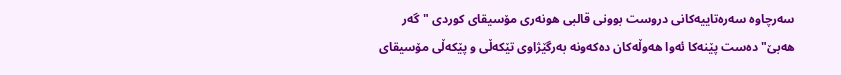سه‌رچاوه‌ سه‌ره‌تاییه‌كانى دروست بوونى قالبى هونه‌رى مۆسیقاى كوردى "گه‌ر هه‌بێ" ده‌ست پێنه‌كا ئه‌وا هه‌وڵه‌كان ده‌كه‌ونه‌ به‌رگێژاوى تێكه‌ڵى و پێكه‌ڵى مۆسیقاى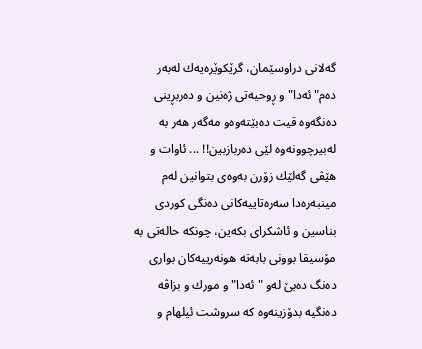گه‌لانى دراوسێمان، گرێكوێره‌یه‌ك له‌به‌ر ده‌م"ئه‌دا"و ڕوحیه‌تى ژه‌نین و ده‌ربڕینى ده‌نگه‌وه‌ قیت ده‌بێته‌وه‌و مه‌گه‌ر هه‌ر به‌ له‌بیرچوونه‌وه‌ لێى ده‌ربازبین!! ... ئاوات و هێڤى گه‌لێك زۆرن به‌وه‌ى بتوانین له‌م مینبه‌ره‌دا سه‌ره‌تاییه‌كانى ده‌نگى كوردى بناسین و ئاشكراى بكه‌ین، چونكه‌ حاله‌تى به‌ مۆسیقا بوونى بابه‌ته‌ هونه‌رییه‌كان بوارى ده‌نگ ده‌بێ له‌و "ئه‌دا"و مورك و بزاڤه‌ ده‌نگیه‌ بدۆزینه‌وه‌ كه‌ سروشت ئیلهام و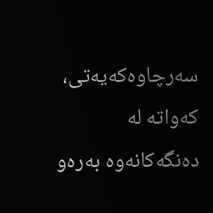سه‌رچاوه‌كه‌یه‌تی، كه‌واته‌ له‌ ده‌نگه‌كانه‌وه‌ به‌ره‌و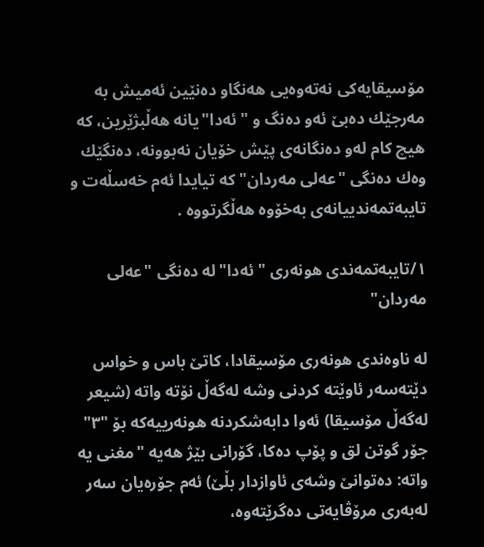مۆسیقایه‌كى نه‌ته‌وه‌یى هه‌نگاو ده‌نێین ئه‌میش به‌ مه‌رجێك ده‌بێ ئه‌و ده‌نگ و "ئه‌دا"یانه‌ هه‌ڵبژێرین، كه‌ هیچ كام له‌و ده‌نگانه‌ى پێش خۆیان نه‌بوونه‌، ده‌نگێك وه‌ك ده‌نگى "عه‌لى مه‌ردان" كه‌ تیایدا ئه‌م خه‌سڵه‌ت و تایبه‌تمه‌ندییانه‌ى به‌خۆوه‌ هه‌ڵگرتووه‌ .

١/تایبه‌تمه‌ندى هونه‌رى "ئه‌دا"له‌ ده‌نگى "عه‌لى مه‌ردان"

له‌ ناوه‌ندى هونه‌رى مۆسیقادا، كاتێ باس و خواس دێته‌سه‌ر ئاوێته‌ كردنى وشه‌ له‌گه‌ڵ نۆته‌ واته‌ (شیعر له‌گه‌ڵ مۆسیقا) ئه‌وا دابه‌شكردنه‌ هونه‌رییه‌كه‌ بۆ "٣" جۆر گوتن لق و پۆپ ده‌كا، گۆرانى بێژ هه‌یه‌ "مغنى یه‌ واته‌: ده‌توانێ وشه‌ى ئاوازدار بڵێ) ئه‌م جۆره‌یان سه‌ر له‌به‌رى مرۆڤایه‌تى ده‌گرێته‌وه‌،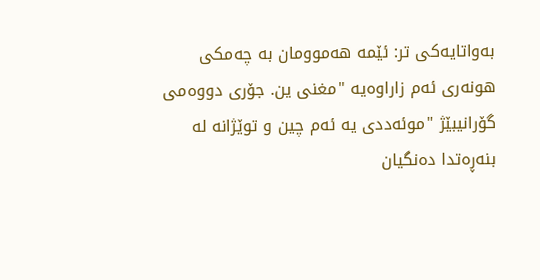به‌واتایه‌كى تر: ئێمه‌ هه‌موومان به‌ چه‌مكى هونه‌رى ئه‌م زاراوه‌یه‌ "مغنى ین. جۆرى دووه‌مى گۆرانیبێژ "موئه‌ددى یه‌ ئه‌م چین و توێژانه‌ له‌ بنه‌ڕه‌تدا ده‌نگیان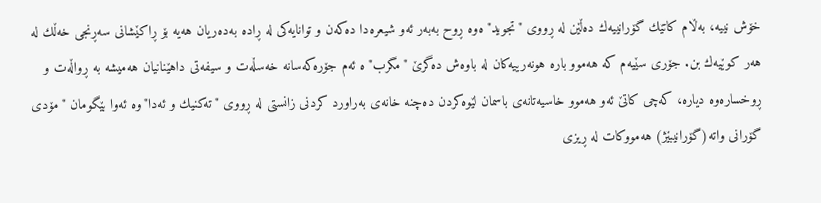خۆش نییه‌، به‌ڵام كاتێك گۆرانییه‌ك ده‌ڵێن له‌ ڕووى "تجوید"ه‌وه‌ ڕوح به‌به‌ر ئه‌و شیعره‌دا ده‌كه‌ن و توانایه‌كى له‌ ڕاده‌ به‌ده‌ریان هه‌یه‌ بۆ ڕاكێشانى سه‌ڕنجى خه‌ڵك له‌ هه‌ر كوێیه‌ك بن. جۆرى سێیه‌م كه‌ هه‌موو باره‌ هونه‌رییه‌كان له‌ باوه‌ش ده‌گرێ "مگرب"ه‌ ئه‌م جۆره‌كه‌سانه‌ خه‌سڵه‌ت و سیفه‌تى داهێنانیان هه‌میشه‌ به‌ ڕواڵه‌ت و ڕوخساره‌وه‌ دیاره‌، كه‌چى كاتێ ئه‌و هه‌موو خاسیه‌تانه‌ى باسمان لێوه‌كردن ده‌چنه‌ خانه‌ى به‌راورد كردنى زانستى له‌ ڕووى "ته‌كنیك و ئه‌دا"وه‌ ئه‌وا بێگومان "مۆدى گۆرانى واته‌(گۆرانیبێژ) هه‌مووكات له‌ ڕیزى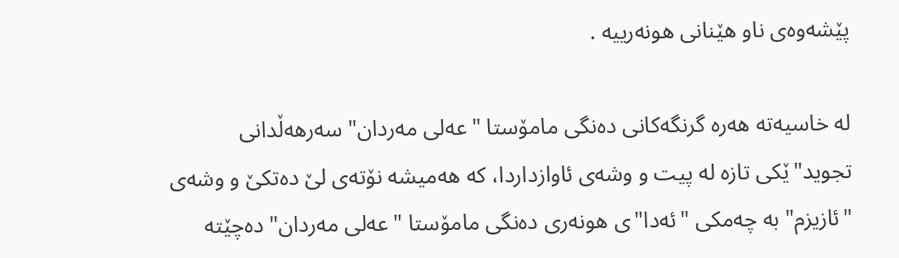پێشه‌وه‌ى ناو هێنانى هونه‌رییه‌ .

له‌ خاسیه‌ته‌ هه‌ره‌ گرنگه‌كانى ده‌نگى مامۆستا "عه‌لى مه‌ردان" سه‌رهه‌ڵدانى تجوید"ێكى تازه‌ له‌ پیت و وشه‌ى ئاوازداردا، كه‌ هه‌میشه‌ نۆته‌ى لێ ده‌تكێ و وشه‌ى "ئازیزم" به‌ چه‌مكى "ئه‌دا"ى هونه‌رى ده‌نگى مامۆستا "عه‌لى مه‌ردان" ده‌چێته‌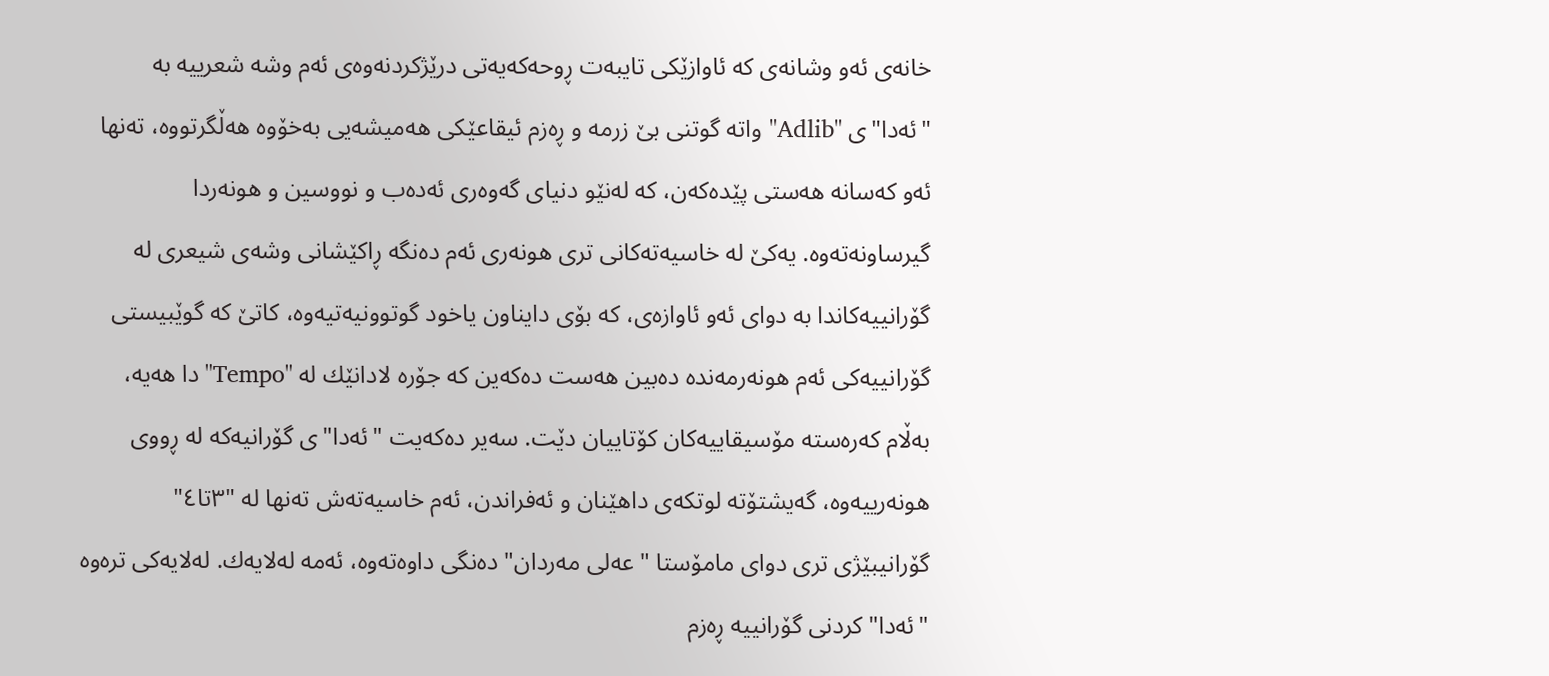خانه‌ى ئه‌و وشانه‌ى كه‌ ئاوازێكى تایبه‌ت ڕوحه‌كه‌یه‌تى درێژكردنه‌وه‌ى ئه‌م وشه‌ شعرییه‌ به‌ "ئه‌دا"ى "Adlib" واته‌ گوتنى بێ زرمه‌ و ڕه‌زم ئیقاعێكى هه‌میشه‌یى به‌خۆوه‌ هه‌ڵگرتووه‌، ته‌نها ئه‌و كه‌سانه‌ هه‌ستى پێده‌كه‌ن، كه‌ له‌نێو دنیاى گه‌وه‌رى ئه‌ده‌ب و نووسین و هونه‌ردا گیرساونه‌ته‌وه‌. یه‌كێ له‌ خاسیه‌ته‌كانى ترى هونه‌رى ئه‌م ده‌نگه‌ ڕاكێشانى وشه‌ى شیعرى له‌ گۆرانییه‌كاندا به‌ دواى ئه‌و ئاوازه‌ی، كه‌ بۆى دایناون یاخود گوتوونیه‌تیه‌وه‌، كاتێ كه‌ گوێبیستى گۆرانییه‌كى ئه‌م هونه‌رمه‌نده‌ ده‌بین هه‌ست ده‌كه‌ین كه‌ جۆره‌ لادانێك له‌ "Tempo"دا هه‌یه‌، به‌ڵام كه‌ره‌سته‌ مۆسیقاییه‌كان كۆتاییان دێت. سه‌یر ده‌كه‌یت "ئه‌دا"ى گۆرانیه‌كه‌ له‌ ڕووى هونه‌رییه‌وه‌، گه‌یشتۆته‌ لوتكه‌ى داهێنان و ئه‌فراندن، ئه‌م خاسیه‌ته‌ش ته‌نها له‌ "٣تا٤" گۆرانیبێژى ترى دواى مامۆستا "عه‌لى مه‌ردان" ده‌نگى داوه‌ته‌وه‌، ئه‌مه‌ له‌لایه‌ك. له‌لایه‌كى تره‌وه‌ "ئه‌دا" كردنى گۆرانییه‌ ڕه‌زم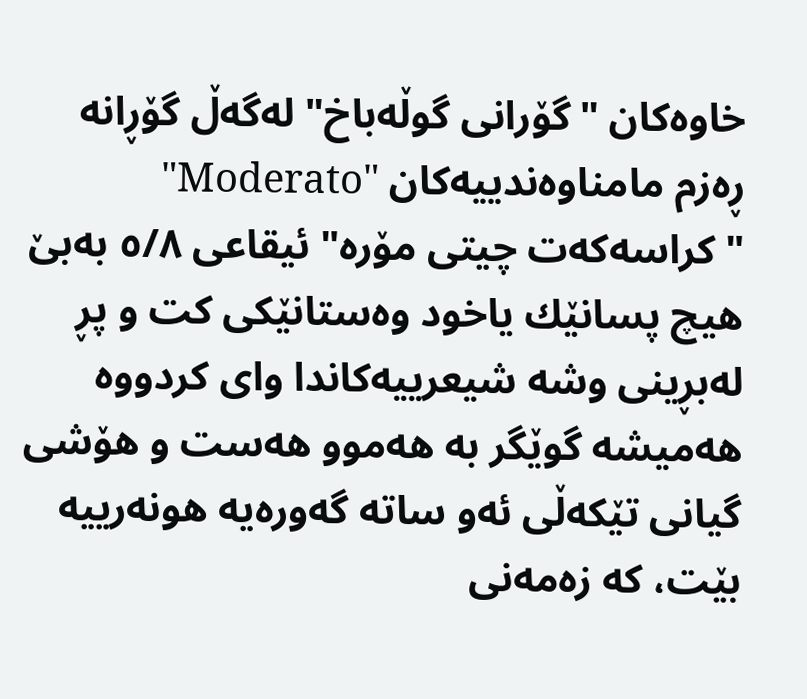خاوه‌كان "گۆرانى گوڵه‌باخ" له‌گه‌ڵ گۆڕانه‌ ڕه‌زم مامناوه‌ندییه‌كان "Moderato" "كراسه‌كه‌ت چیتى مۆره‌" ئیقاعى ٥/٨ به‌بێ هیچ پسانێك یاخود وه‌ستانێكى كت و پڕ له‌بڕینى وشه‌ شیعرییه‌كاندا واى كردووه‌ هه‌میشه‌ گوێگر به‌ هه‌موو هه‌ست و هۆشى گیانى تێكه‌ڵى ئه‌و ساته‌ گه‌وره‌یه‌ هونه‌رییه‌ بێت، كه‌ زه‌مه‌نى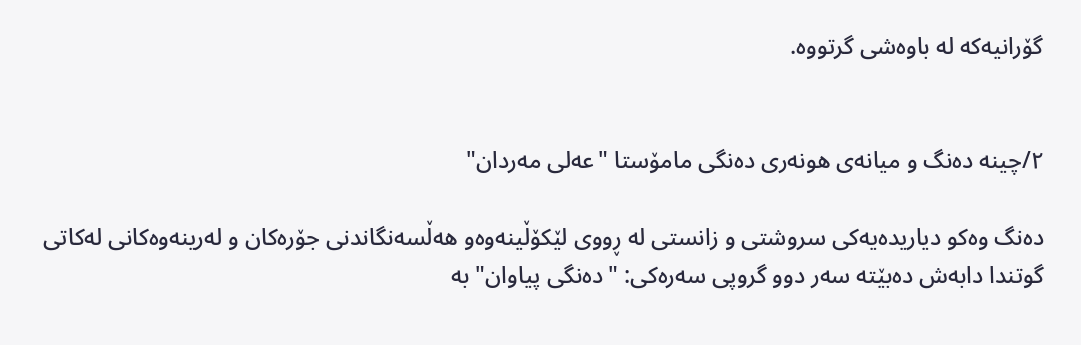گۆرانیه‌كه‌ له‌ باوه‌شى گرتووه‌.


٢/چینه‌ ده‌نگ و میانه‌ى هونه‌رى ده‌نگى مامۆستا "عه‌لى مه‌ردان"

ده‌نگ وه‌كو دیاریده‌یه‌كى سروشتى و زانستى له‌ ڕووى لێكۆڵینه‌وه‌و هه‌ڵسه‌نگاندنى جۆره‌كان و له‌رینه‌وه‌كانى له‌كاتى گوتندا دابه‌ش ده‌بێته‌ سه‌ر دوو گروپى سه‌ره‌كی: "ده‌نگى پیاوان" به‌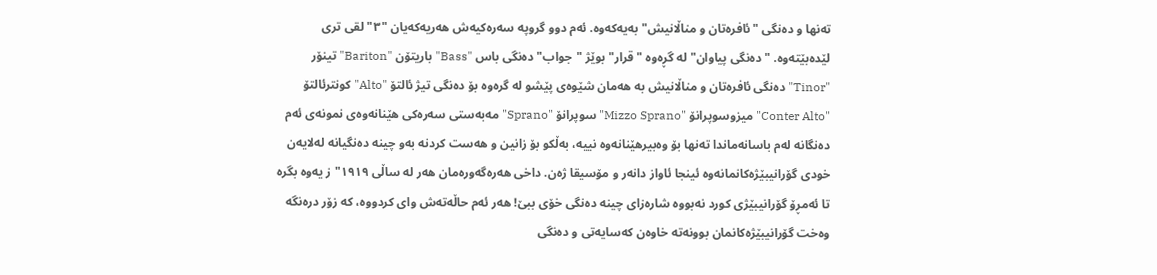ته‌نها و ده‌نگى "ئافره‌تان و مناڵانیش"به‌یه‌كه‌وه‌. ئه‌م دوو گروپه‌ سه‌ره‌كیه‌ش هه‌ریه‌كه‌یان "٣" لقى ترى لێده‌بێته‌وه‌. "ده‌نگى پیاوان" له‌ گڕه‌وه‌ "قرار" بوێژ "جواب" ده‌نگى باس "Bass" باریتۆن "Bariton" تینۆر "Tinor" ده‌نگى ئافره‌تان و مناڵانیش به‌ هه‌مان شێوه‌ى پێشو له‌ گره‌وه‌ بۆ ده‌نگى تیژ ئالتۆ "Alto" كونترئالتۆ "Conter Alto" میزوسوپرانۆ "Mizzo Sprano" سوپرانۆ "Sprano" مه‌به‌ستى سه‌ره‌كى هێنانه‌وه‌ى نمونه‌ى ئه‌م ده‌نگانه‌ له‌م باسانه‌ماندا ته‌نها بۆ وه‌بیرهێنانه‌وه‌ نییه‌، به‌ڵكو بۆ زانین و هه‌ست كردنه‌ به‌و چینه‌ ده‌نگیانه‌ له‌لایه‌ن خودى گۆرانیبێژه‌كانمانه‌وه‌ ئینجا ئاواز دانه‌ر و مۆسیقا ژه‌ن. داخى هه‌ره‌گه‌وره‌مان هه‌ر له‌ ساڵى ١٩١٩"ز یه‌وه‌ بگره‌ تا ئه‌مڕۆ گۆرانیبێژى كورد نه‌بووه‌ شاره‌زاى چینه‌ ده‌نگى خۆى ببێ! هه‌ر ئه‌م حاڵه‌ته‌ش واى كردووه‌، كه‌ زۆر دره‌نگه‌ وه‌خت گۆرانیبێژه‌كانمان بوونه‌ته‌ خاوه‌ن كه‌سایه‌تى و ده‌نگى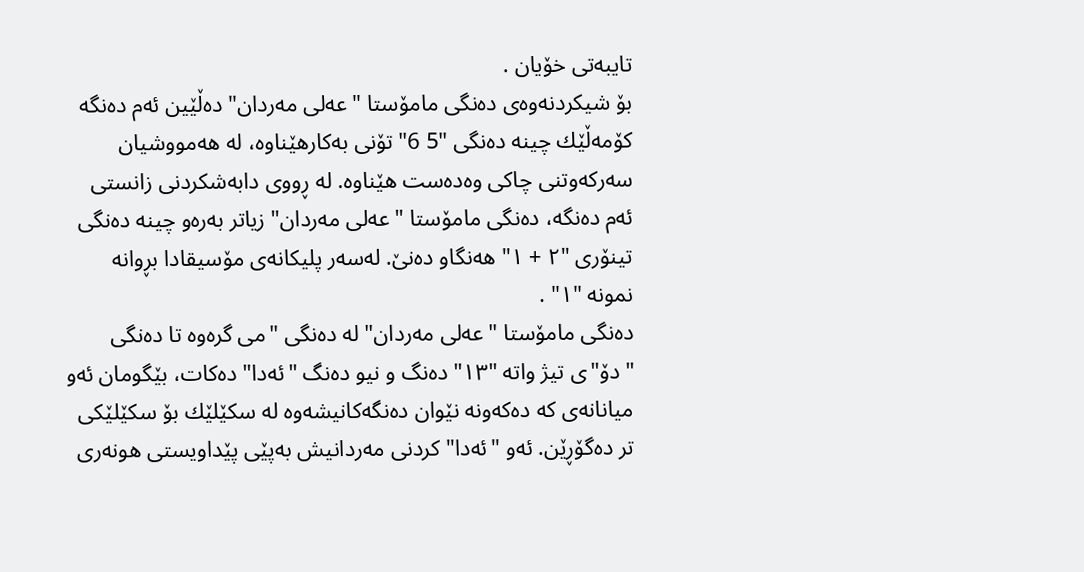تایبه‌تى خۆیان .
بۆ شیكردنه‌وه‌ى ده‌نگى مامۆستا "عه‌لى مه‌ردان" ده‌ڵێین ئه‌م ده‌نگه‌ كۆمه‌ڵێك چینه‌ ده‌نگى "5 6" تۆنى به‌كارهێناوه‌، له‌ هه‌مووشیان سه‌ركه‌وتنى چاكى وه‌ده‌ست هێناوه‌. له‌ ڕووى دابه‌شكردنى زانستى ئه‌م ده‌نگه‌، ده‌نگى مامۆستا "عه‌لى مه‌ردان" زیاتر به‌ره‌و چینه‌ ده‌نگى تینۆرى "٢ + ١" هه‌نگاو ده‌نێ. له‌سه‌ر پلیكانه‌ى مۆسیقادا بڕوانه‌ نمونه‌ "١" .
ده‌نگى مامۆستا "عه‌لى مه‌ردان" له‌ ده‌نگى "مى گره‌وه‌ تا ده‌نگى "دۆ"ى تیژ واته‌ "١٣" ده‌نگ و نیو ده‌نگ "ئه‌دا" ده‌كات، بێگومان ئه‌و میانانه‌ى كه‌ ده‌كه‌ونه‌ نێوان ده‌نگه‌كانیشه‌وه‌ له‌ سكێلێك بۆ سكێلێكى تر ده‌گۆڕێن. ئه‌و "ئه‌دا" كردنى مه‌ردانیش به‌پێى پێداویستى هونه‌رى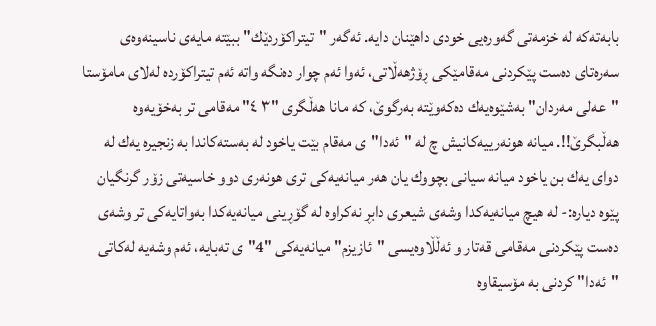بابه‌ته‌كه‌ له‌ خزمه‌تى گه‌وره‌یى خودى داهێنان دایه‌. ئه‌گه‌ر "تیتراكۆردێك" ببێته‌ مایه‌ى ناسینه‌وه‌ى سه‌ره‌تاى ده‌ست پێكردنى مه‌قامێكى ڕۆژهه‌ڵاتی، ئه‌وا ئه‌م چوار ده‌نگه‌ واته‌ ئه‌م تیتراكۆرده‌ له‌لاى مامۆستا "عه‌لى مه‌ردان" به‌شێوه‌یه‌ك ده‌كه‌وێته‌ به‌رگوێ، كه‌ مانا هه‌ڵگرى "٣ ٤" مه‌قامى تر به‌خۆیه‌وه‌ هه‌ڵبگرێ!!. میانه‌ هونه‌رییه‌كانیش چ له‌ "ئه‌دا"ى مه‌قام بێت یاخود له‌ به‌سته‌كاندا به‌ زنجیره‌ یه‌ك له‌ دواى یه‌ك بن یاخود میانه‌ سیانى بچووك یان هه‌ر میانه‌یه‌كى ترى هونه‌رى دوو خاسیه‌تى زۆر گرنگیان پێوه‌ دیاره‌:- له‌ هیچ میانه‌یه‌كدا وشه‌ى شیعرى دابڕ نه‌كراوه‌ له‌ گۆڕینى میانه‌یه‌كدا به‌واتایه‌كى تر وشه‌ى ده‌ست پێكردنى مه‌قامى قه‌تار و ئه‌ڵڵاوه‌یسى "ئازیزم" میانه‌یه‌كى "4"ى ته‌بایه‌، ئه‌م وشه‌یه‌ له‌كاتى "ئه‌دا" كردنى به‌ مۆسیقاوه‌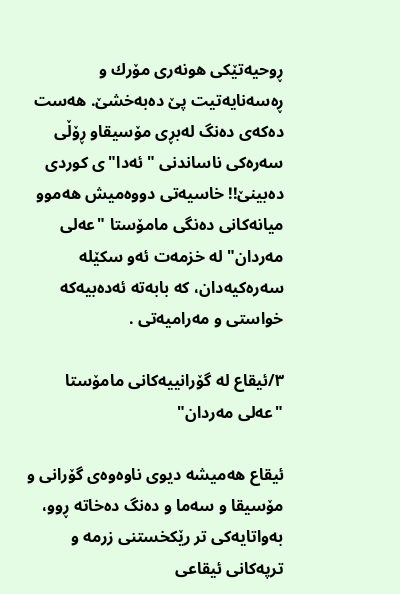ڕوحیه‌تێكى هونه‌رى مۆرك و ڕه‌سه‌نایه‌تیت پێ ده‌به‌خشێ. هه‌ست ده‌كه‌ى ده‌نگ له‌بڕى مۆسیقاو ڕۆڵى سه‌ره‌كى ناساندنى "ئه‌دا"ى كوردى ده‌بینێ!! خاسیه‌تى دووه‌میش هه‌موو میانه‌كانى ده‌نگى مامۆستا "عه‌لى مه‌ردان" له‌ خزمه‌ت ئه‌و سكێله‌ سه‌ره‌كیه‌دان، كه‌ بابه‌ته‌ ئه‌ده‌بیه‌كه‌ خواستى و مه‌رامیه‌تى .

٣/ئیقاع له‌ گۆرانییه‌كانى مامۆستا "عه‌لى مه‌ردان"

ئیقاع هه‌میشه‌ دیوى ناوه‌وه‌ى گۆرانى و مۆسیقا و سه‌ما و ده‌نگ ده‌خاته‌ ڕوو، به‌واتایه‌كى تر رێكخستنى زرمه‌ و ترپه‌كانى ئیقاعى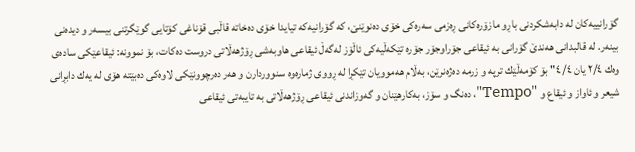گۆرانییه‌كان له‌ دابه‌شكردنى باڕو مازۆره‌كانى ڕه‌زمى سه‌ره‌كى خۆى ده‌نوێنێ، كه‌ گۆرانیه‌كه‌ تیایدا خۆى ده‌خاته‌ قاڵبى قۆناغى كۆتایى گوێگرتنى بیسه‌ر و دیده‌نى بینه‌ر. له‌ قالبدانى هه‌ندێ گۆرانى به‌ ئیقاعى جۆراوجۆر جۆره‌ تێكه‌ڵیه‌كى ئاڵۆز له‌گه‌ڵ ئیقاعى هاوبه‌شى ڕۆژهه‌ڵاتى دروست ده‌كات، بۆ نموونه‌: ئیقاعێكى ساده‌ى وه‌ك ٢/٤ یان ٤/٤" بۆ كۆمه‌ڵێك ترپه‌ و زرمه‌ ده‌ژه‌نرێن، به‌ڵام هه‌موویان تێكڕا له‌ ڕووى ژماره‌وه‌ سنووردارن و هه‌ر ده‌رچوونێكى لاوه‌كى ده‌بێته‌ هۆى له‌ یه‌ك دابڕانى شیعر و ئاواز و ئیقاع و "Tempo"، ده‌نگ و سۆز، به‌كارهێنان و گه‌وزاندنى ئیقاعى ڕۆژهه‌ڵاتى به‌ تایبه‌تى ئیقاعى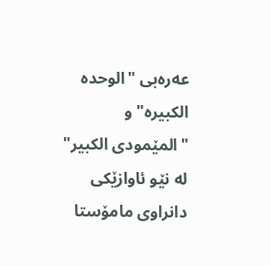عه‌ره‌بى "الوحده الكبیره"و "المێمودى الكبیر" له‌ نێو ئاوازێكى دانراوى مامۆستا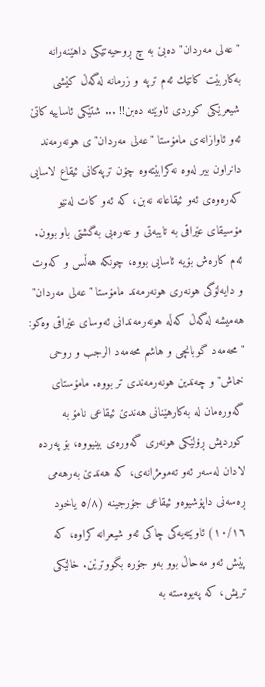"عه‌لى مه‌ردان" ده‌بێ به‌ چ ڕوحیه‌تێكى داهێنه‌رانه‌ به‌كاربێت كاتێك ئه‌م ترپه‌ و زرمانه‌ له‌گه‌ڵ كێشى شیعرێكى كوردى ئاوێته‌ ده‌بن!! ... شتێكى ئاساییه‌ كاتێ ئه‌و ئاوازانه‌ى مامۆستا "عه‌لى مه‌ردان"ى هونه‌رمه‌ند دانراون بیر له‌وه‌ نه‌كرابێته‌وه‌ چۆن ترپه‌كانى ئیقاع لاسایى كه‌ره‌وه‌ى ئه‌و ئیقاعانه‌ نه‌بن، كه‌ ئه‌و كات له‌نێو مۆسیقاى عێراقى به‌ تایبه‌تى و عه‌ره‌بى به‌گشتى باو بوون. ئه‌م كاره‌ش بۆیه‌ ئاسایى بووه‌، چونكه‌ هه‌ڵس و كه‌وت و دایه‌لۆگى هونه‌رى هونه‌رمه‌ند مامۆستا "عه‌لى مه‌ردان" هه‌میشه‌ له‌گه‌ڵ كه‌ڵه‌ هونه‌رمه‌ندانى ئه‌وساى عێراقى وه‌كو: "محه‌مه‌د گوبانچى و هاشم محه‌مه‌د الرجب و روحى خماش" و چه‌ندین هونه‌رمه‌ندى تر بووه‌. مامۆستاى گه‌وره‌مان له‌ به‌كارهێنانى هه‌ندێ ئیقاعى نامۆ به‌ كوردیش ڕۆلێكى هونه‌رى گه‌وره‌ى بینیووه‌، بۆ په‌رده‌ لادان له‌سه‌ر ئه‌و ته‌مومژانه‌ى، كه‌ هه‌ندێ به‌رهه‌مى ڕه‌سه‌نى داپۆشیوه‌و ئیقاعى جۆرجینه‌ (٥/٨ یاخود ١٠/١٦) ئاوێته‌یه‌كى چاكى ئه‌و شیعرانه‌ كراوه‌، كه‌ پێش ئه‌و مه‌حاڵ بوو به‌و جۆره‌ بگووترێن. خالێكى تریش، كه‌ په‌یوه‌سته‌ به‌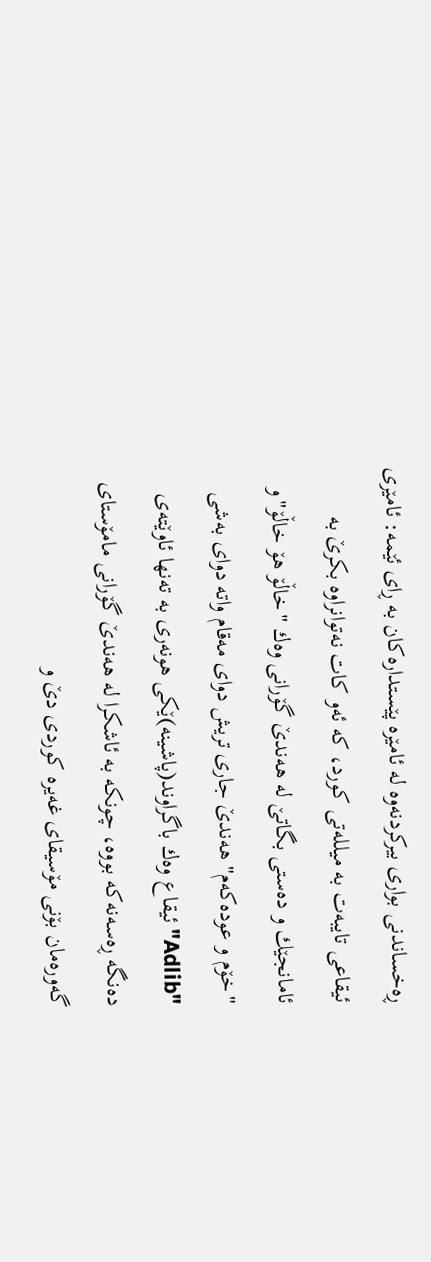ڕه‌خساندنى بوارى بیركردنه‌وه‌ له‌ ئامێره‌ پێستداره‌كان به‌ ڕاى ئێمه‌: ئامێرى ئیقاعى تایبه‌ت به‌ میلله‌تى كورد، كه‌ ئه‌و كات نه‌توانراوه‌ بكرێ به‌ ئامانجێك و ده‌ستى بگاتێ له‌ هه‌ندێ گۆرانى وه‌ك "خاڵۆ هۆ خاڵۆ"و "خۆم و عوده‌كه‌م" هه‌ندێ جارى تریش دواى مه‌قام واته‌ دواى به‌شى "Adlib" ئیقاع وه‌ك باگراوند(پاشینه‌)ێكى هونه‌رى به‌ ته‌نها ئاوێته‌ى ده‌نگه‌ ڕه‌سه‌نه‌كه‌ بووه‌، چونكه‌ به‌ ئاشكرا له‌ هه‌ندێ گۆرانى مامۆستاى گه‌وره‌مان بۆنى مۆسیقاى غه‌یره‌ كوردى دێ و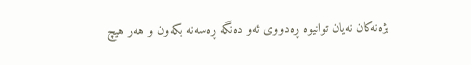بژه‌نه‌كان نه‌یان توانیوه‌ ڕه‌دووى ئه‌و ده‌نگه‌ ڕه‌سه‌نه‌ بكه‌ون و هه‌ر هیچ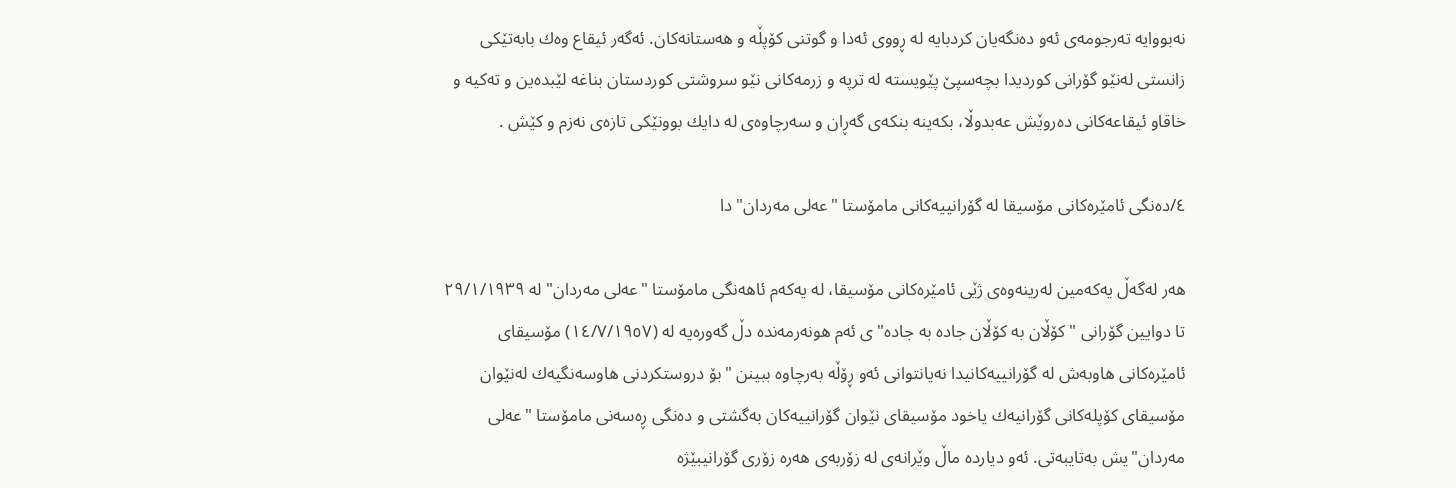نه‌بووایه‌ ته‌رجومه‌ى ئه‌و ده‌نگه‌یان كردبایه‌ له‌ ڕووى ئه‌دا و گوتنى كۆپڵه‌ و هه‌ستانه‌كان. ئه‌گه‌ر ئیقاع وه‌ك بابه‌تێكى زانستى له‌نێو گۆرانى كوردیدا بچه‌سپێ پێویسته‌ له‌ ترپه‌ و زرمه‌كانى نێو سروشتى كوردستان بناغه‌ لێبده‌ین و ته‌كیه‌ و خا‌قاو ئیقاعه‌كانى ده‌روێش عه‌بدوڵا، بكه‌ینه‌ بنكه‌ى گه‌ڕان و سه‌رچاوه‌ى له‌ دایك بوونێكى تازه‌ى نه‌زم و كێش .

٤/ده‌نگى ئامێره‌كانى مۆسیقا له‌ گۆرانییه‌كانى مامۆستا "عه‌لى مه‌ردان"دا

هه‌ر له‌گه‌ڵ یه‌كه‌مین له‌رینه‌وه‌ى ژێى ئامێره‌كانى مۆسیقا، له‌ یه‌كه‌م ئاهه‌نگى مامۆستا "عه‌لى مه‌ردان" له‌ ٢٩/١/١٩٣٩ تا دوایین گۆرانى "كۆڵان به‌ كۆڵان جاده‌ به‌ جاده‌"ى ئه‌م هونه‌رمه‌نده‌ دڵ گه‌وره‌یه‌ له‌ (١٤/٧/١٩٥٧) مۆسیقاى ئامێره‌كانى هاوبه‌ش له‌ گۆرانییه‌كانیدا نه‌یانتوانى ئه‌و ڕۆڵه‌ به‌رچاوه‌ ببینن "بۆ دروستكردنى هاوسه‌نگیه‌ك له‌نێوان مۆسیقاى كۆپله‌كانى گۆرانیه‌ك یاخود مۆسیقاى نێوان گۆرانییه‌كان به‌گشتى و ده‌نگى ڕه‌سه‌نى مامۆستا "عه‌لى مه‌ردان"یش به‌تایبه‌تی. ئه‌و دیارده‌ ماڵ وێرانه‌ى له‌ زۆربه‌ى هه‌ره‌ زۆرى گۆرانیبێژه‌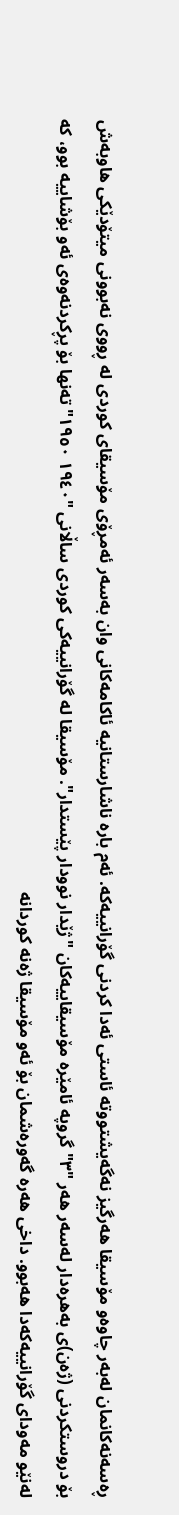ڕه‌سه‌نه‌كانمان له‌به‌ر چاوه‌و مۆسیقا هه‌رگیز نه‌گه‌یشتووته‌ ئاستى ئه‌دا كردنى گۆرانییه‌كه‌. ئه‌م باره‌ ناشارستانیه‌ ئاكامه‌كانى وان به‌سه‌ر ئه‌مڕۆى مۆسیقاى كوردى له‌ ڕووى نه‌بوونى میتۆدێكى هاوبه‌ش بۆ دروستكردنى (ژه‌ن)ى به‌هره‌دار له‌سه‌ر هه‌ر "٣" گروپه‌ ئامێره‌ مۆسیقاییه‌كان "ژێدار نوودار پێستدار". مۆسیقا له‌ گۆرانییه‌كى كوردى ساڵانى "١٩٤٠ ١٩٥٠" ته‌نها بۆ پڕكردنه‌وه‌ى ئه‌و بۆشاییه‌ بوو، كه‌ له‌نێو مه‌وداى گۆرانییه‌كه‌دا هه‌بوو. داخى هه‌ره‌ گه‌وره‌شمان بۆ ئه‌و مۆسیقا ژه‌نه‌ كوردانه‌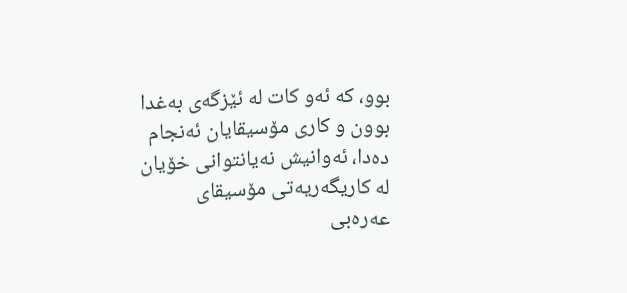بوو، كه‌ ئه‌و كات له‌ ئێزگه‌ى به‌غدا بوون و كارى مۆسیقایان ئه‌نجام ده‌دا، ئه‌وانیش نه‌یانتوانى خۆیان له‌ كاریگه‌ریه‌تى مۆسیقاى عه‌ره‌بى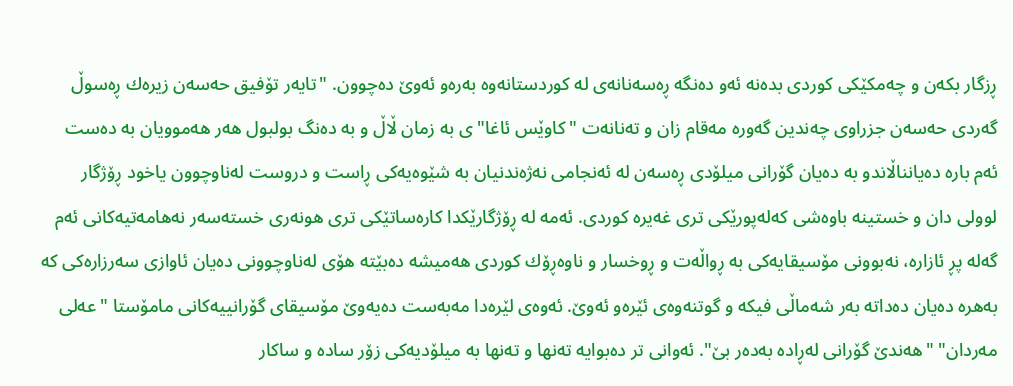ڕزگار بكه‌ن و چه‌مكێكى كوردى بده‌نه‌ ئه‌و ده‌نگه‌ ڕه‌سه‌نانه‌ى له‌ كوردستانه‌وه‌ به‌ره‌و ئه‌وێ ده‌چوون. "تایه‌ر تۆفیق حه‌سه‌ن زیره‌ك ڕه‌سوڵ گه‌ردى حه‌سه‌ن جزراوى چه‌ندین گه‌وره‌ مه‌قام زان و ته‌نانه‌ت "كاوێس ئاغا"ى به‌ زمان ڵاڵ و به‌ ده‌نگ بولبول هه‌ر هه‌موویان به‌ ده‌ست ئه‌م باره‌ ده‌یانناڵاندو به‌ ده‌یان گۆرانى میلۆدى ڕه‌سه‌ن له‌ ئه‌نجامى نه‌ژه‌ندنیان به‌ شێوه‌یه‌كى ڕاست و دروست له‌ناوچوون یاخود ڕۆژگار لوولى دان و خستینه‌ باوه‌شى كه‌له‌پورێكى ترى غه‌یره‌ كوردی. ئه‌مه‌ له‌ ڕۆژگارێكدا كاره‌ساتێكى ترى هونه‌رى خسته‌سه‌ر نه‌هامه‌تیه‌كانى ئه‌م گه‌له‌ پڕ ئازاره‌، نه‌بوونى مۆسیقایه‌كى به‌ ڕواڵه‌ت و ڕوخسار و ناوه‌ڕۆك كوردى هه‌میشه‌ ده‌بێته‌ هۆى له‌ناوچوونى ده‌یان ئاوازى سه‌رزاره‌كى كه‌ به‌هره‌ ده‌یان ده‌داته‌ به‌ر شه‌ماڵى فیكه‌ و گوتنه‌وه‌ى ئێره‌و ئه‌وێ. ئه‌وه‌ى لێره‌دا مه‌به‌ست ده‌یه‌وێ مۆسیقاى گۆرانییه‌كانى مامۆستا "عه‌لى مه‌ردان" "هه‌ندێ گۆرانى له‌ڕاده‌ به‌ده‌ر بێ". ئه‌وانى تر ده‌بوایه‌ ته‌نها و ته‌نها به‌ میلۆدیه‌كى زۆر ساده‌ و ساكار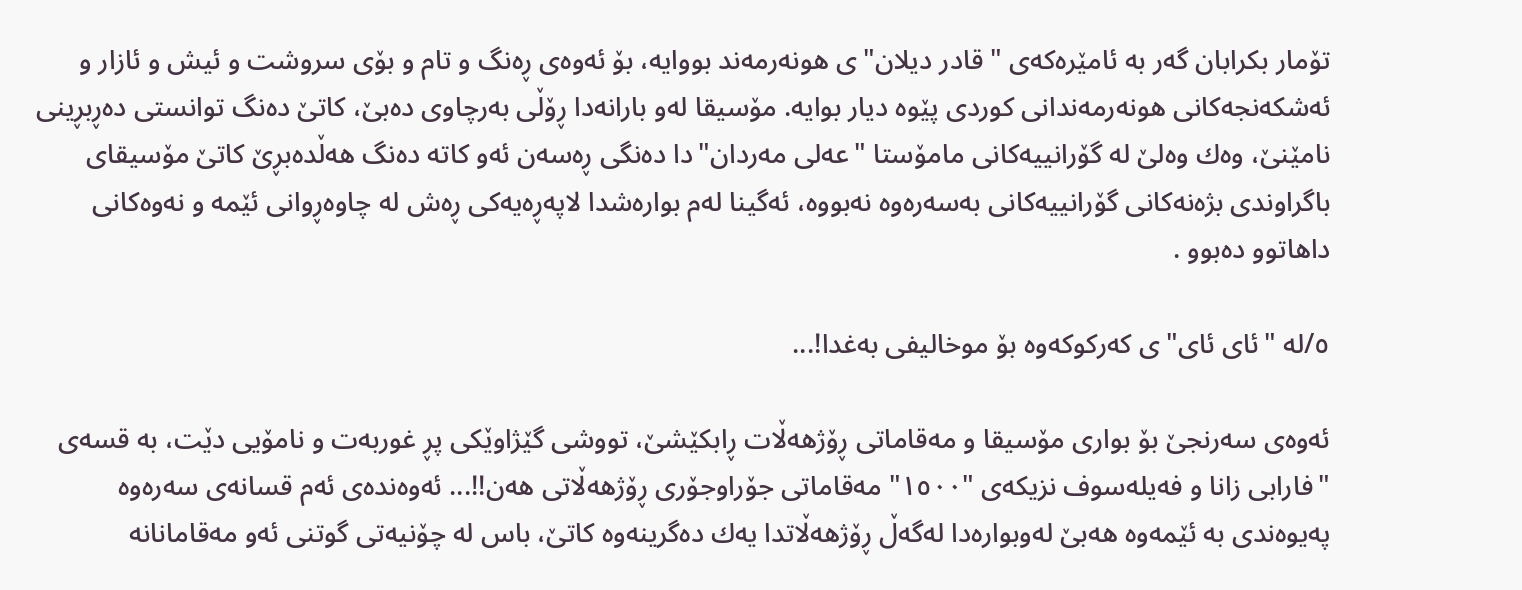تۆمار بكرابان گه‌ر به‌ ئامێره‌كه‌ى " قادر دیلان"ى هونه‌رمه‌ند بووایه‌، بۆ ئه‌وه‌ى ڕه‌نگ و تام و بۆى سروشت و ئیش و ئازار و ئه‌شكه‌نجه‌كانى هونه‌رمه‌ندانى كوردى پێوه‌ دیار بوایه‌. مۆسیقا له‌و بارانه‌دا ڕۆڵى به‌رچاوى ده‌بێ، كاتێ ده‌نگ توانستى ده‌ڕبڕینى نامێنێ، وه‌ك وه‌لێ له‌ گۆرانییه‌كانى مامۆستا "عه‌لى مه‌ردان"دا ده‌نگى ڕه‌سه‌ن ئه‌و كاته‌ ده‌نگ هه‌ڵده‌بڕێ كاتێ مۆسیقاى باگراوندى بژه‌نه‌كانى گۆرانییه‌كانى به‌سه‌ره‌وه‌ نه‌بووه‌، ئه‌گینا له‌م بواره‌شدا لاپه‌ڕه‌یه‌كى ڕه‌ش له‌ چاوه‌ڕوانى ئێمه‌ و نه‌وه‌كانى داهاتوو ده‌بوو .

٥/له‌ "ئاى ئاى"ى كه‌ركوكه‌وه‌ بۆ موخالیفى به‌غدا!...

ئه‌وه‌ى سه‌رنجێ بۆ بوارى مۆسیقا و مه‌قاماتى ڕۆژهه‌ڵات ڕابكێشێ، تووشى گێژاوێكى پڕ غوربه‌ت و نامۆیى دێت، به‌ قسه‌ى "فارابى زانا و فه‌یله‌سوف نزیكه‌ى "١٥٠٠" مه‌قاماتى جۆراوجۆرى ڕۆژهه‌ڵاتى هه‌ن!!... ئه‌وه‌نده‌ى ئه‌م قسانه‌ى سه‌ره‌وه‌ په‌یوه‌ندى به‌ ئێمه‌وه‌ هه‌بێ له‌وبواره‌دا له‌گه‌ڵ ڕۆژهه‌ڵاتدا یه‌ك ده‌گرینه‌وه‌ كاتێ، باس له‌ چۆنیه‌تى گوتنى ئه‌و مه‌قامانانه‌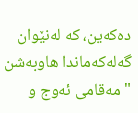ده‌كه‌ین، كه‌ له‌نێوان گه‌له‌كه‌ماندا هاوبه‌شن "مه‌قامى ئه‌وج و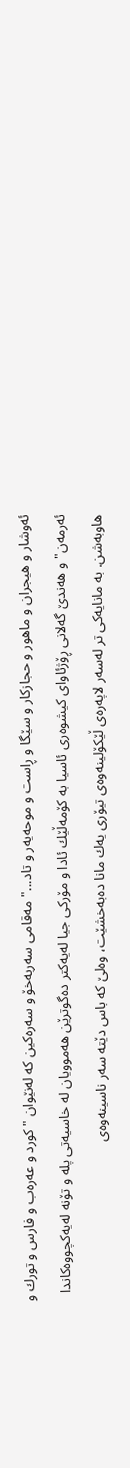ئه‌وشار و هیجران و ماهور و حجازكار و سێگا و ڕاست و موحه‌یه‌ر و تاد..." مه‌قامى سه‌ربه‌خۆ و سه‌ره‌كین كه‌ له‌نێوان "كورد و عه‌ره‌ب و فارس و تورك و ئه‌رمه‌ن" و هه‌ندێ گه‌لانى ڕۆژئاواى كیشوه‌رى ئاسیا به‌ كۆمه‌ڵێك ئادا و مۆركى جیا له‌یه‌كتر ده‌گوترێن هه‌موویان له‌ خاسیه‌تى پله‌ و تۆنه‌ له‌یه‌كچووه‌كاندا هاوبه‌شن. به‌ مانایه‌كى تر له‌سه‌ر لاپه‌ره‌ى ڵێكۆلینه‌وه‌ى تیۆرى یه‌ك مانا ده‌به‌خشێت، وه‌لێ كه‌ باس دێته‌ سه‌ر ناسینه‌وه‌ى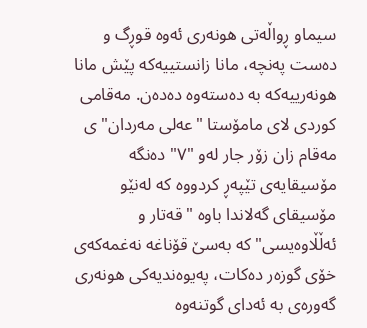سیماو ڕواڵه‌تى هونه‌رى ئه‌وه‌ قوڕگ و ده‌ست په‌نچه‌، مانا زانستییه‌كه‌ پێش مانا هونه‌رییه‌كه‌ به‌ ده‌سته‌وه‌ ده‌ده‌ن. مه‌قامى كوردى لاى مامۆستا "عه‌لى مه‌ردان"ى مه‌قام زان زۆر جار له‌و "٧" ده‌نگه‌ مۆسیقایه‌ى تێپه‌ڕ كردووه‌ كه‌ له‌نێو مۆسیقاى گه‌لاندا باوه‌ "قه‌تار و ئه‌ڵڵاوه‌یسى" كه‌ به‌سێ قۆناغه‌ نه‌غمه‌كه‌ى خۆى گوزه‌ر ده‌كات، په‌یوه‌ندیه‌كى هونه‌رى گه‌وره‌ى به‌ ئه‌داى گوتنه‌وه‌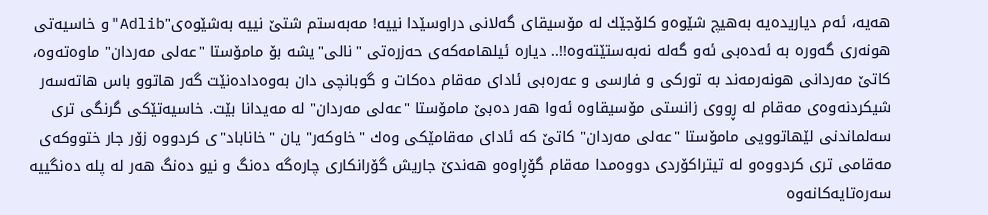هه‌یه‌، ئه‌م دیاریده‌یه‌ به‌هیچ شێوه‌و كلۆجێك له‌ مۆسیقاى گه‌لانى دراوسێدا نییه‌! مه‌به‌ستم شتێ نییه‌ به‌شێوه‌ی"Adlib"و خاسیه‌تى هونه‌رى گه‌وره‌ به‌ ئه‌ده‌بى ئه‌و گه‌له‌ نه‌به‌ستێته‌وه‌!!.. دیاره‌ ئیلهامه‌كه‌ى حه‌زره‌تى "نالی"یشه‌ بۆ مامۆستا "عه‌لى مه‌ردان" ماوه‌ته‌وه‌، كاتێ مه‌ردانى هونه‌رمه‌ند به‌ توركى و فارسى و عه‌ره‌بى ئاداى مه‌قام ده‌كات و گوبانچى دان به‌وه‌داده‌نێت گه‌ر هاتوو باس هاته‌سه‌ر شیكردنه‌وه‌ى مه‌قام له‌ ڕووى زانستى مۆسیقاوه‌ ئه‌وا هه‌ر ده‌بێ مامۆستا "عه‌لى مه‌ردان" له‌ مه‌یدانا بێت. خاسیه‌تێكى گرنگى ترى سه‌لماندنى لێهاتوویى مامۆستا "عه‌لى مه‌ردان" كاتێ كه‌ ئاداى مه‌قامێكى وه‌ك "خاوكه‌ر" یان "خاناباد"ى كردووه‌ زۆر جار ختووكه‌ى مه‌قامى ترى كردووه‌و له‌ تیتراكۆردى دووه‌مدا مه‌قام گۆڕاوه‌و هه‌ندێ جاریش گۆرانكارى چاره‌گه‌ ده‌نگ و نیو ده‌نگ هه‌ر له‌ پله‌ ده‌نگییه‌ سه‌ره‌تایه‌كانه‌وه‌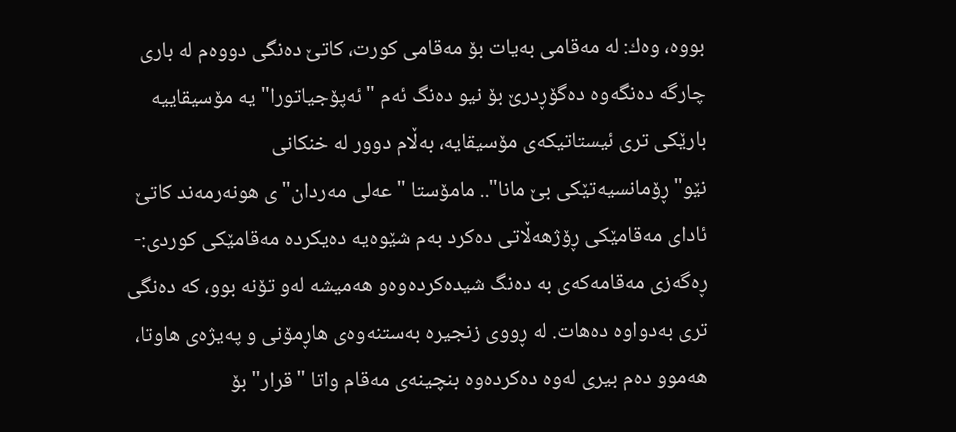بووه‌، وه‌ك: له‌ مه‌قامى به‌یات بۆ مه‌قامى كورت، كاتێ ده‌نگى دووه‌م له‌ بارى چارگه‌ ده‌نگه‌وه‌ ده‌گۆڕدرێ بۆ نیو ده‌نگ ئه‌م "ئه‌پۆجیاتورا"یه‌ مۆسیقاییه‌ بارێكى ترى ئیستاتیكه‌ى مۆسیقایه‌، به‌ڵام دوور له‌ خنكانى نێو"ڕۆمانسیه‌تێكى بێ مانا".. مامۆستا "عه‌لى مه‌ردان"ى هونه‌رمه‌ند كاتێ ئاداى مه‌قامێكى ڕۆژهه‌ڵاتى ده‌كرد به‌م شێوه‌یه‌ ده‌یكرده‌ مه‌قامێكى كوردی:-
ڕه‌گه‌زى مه‌قامه‌كه‌ى به‌ ده‌نگ شیده‌كرده‌وه‌و هه‌میشه‌ له‌و تۆنه‌ بوو، كه‌ ده‌نگى ترى به‌دواوه‌ ده‌هات. له‌ ڕووى زنجیره‌ به‌ستنه‌وه‌ى هاڕمۆنى و په‌یژه‌ى هاوتا، هه‌موو ده‌م بیرى له‌وه‌ ده‌كرده‌وه‌ بنچینه‌ى مه‌قام واتا "قرار" بۆ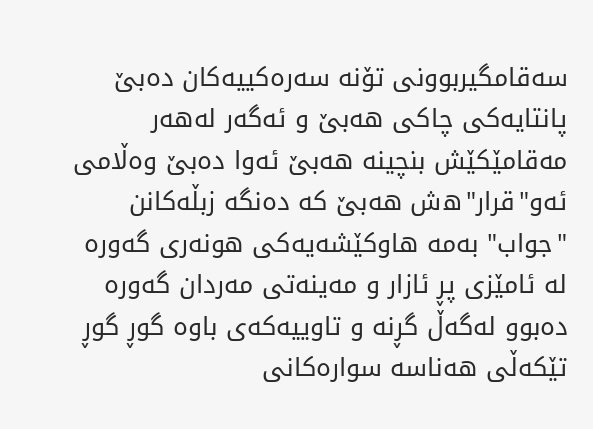سه‌قامگیربوونى تۆنه‌ سه‌ره‌كییه‌كان ده‌بێ پانتایه‌كى چاكى هه‌بێ و ئه‌گه‌ر له‌هه‌ر مه‌قامێكێش بنچینه‌ هه‌بێ ئه‌وا ده‌بێ وه‌ڵامى ئه‌و"قرار"ه‌ش هه‌بێ كه‌ ده‌نگه‌ زبڵه‌كانن "جواب" به‌مه‌ هاوكێشه‌یه‌كى هونه‌رى گه‌وره‌ له‌ ئامێزى پڕ ئازار و مه‌ینه‌تى مه‌ردان گه‌وره‌ ده‌بوو له‌گه‌ڵ گڕنه‌ و تاوییه‌كه‌ى باوه‌ گوڕ گوڕ تێكه‌ڵى هه‌ناسه‌ سواره‌كانى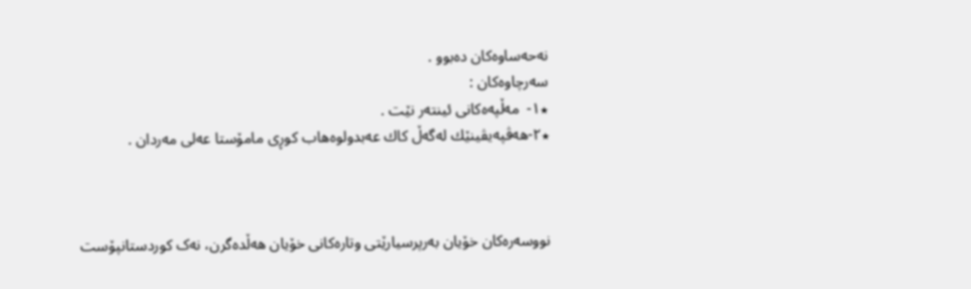نه‌حه‌ساوه‌كان ده‌بوو .
سه‌رچاوه‌كان :
٭١-  مه‌ڵپه‌ه‌كانی ئینته‌ر نێت .
٭٢-هه‌ڤپه‌یڤینێك له‌گه‌ڵ كاك عه‌بدولوه‌هاب كوڕی مامۆستا عه‌لی مه‌ردان .



نووسەرەکان خۆیان بەرپرسیارێتی وتارەکانی خۆیان هەڵدەگرن، نەک کوردستانپۆست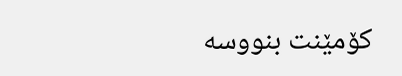کۆمێنت بنووسە